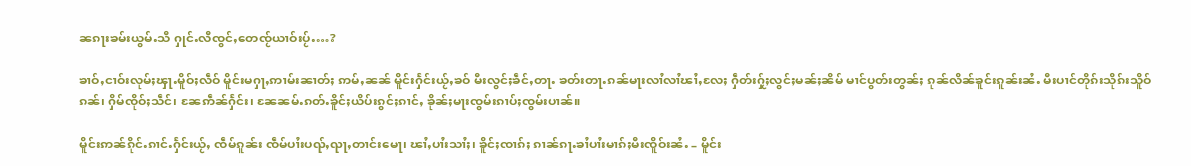ၼၵႃးၶမ်းယွမ်ႉသီ ႁုင်ႉလီၸွင်ႇတေၸႂ်ယၢဝ်းပႂ်ႉ…?

ၶၢဝ်ႇငၢဝ်းလုမ်ႈၾႃႉမိူဝ်ႈလဵဝ် မိူင်းမႁႃႇဢၢမ်းၼၢတ်ႈ ဢမ်ႇၼၼ် မိူင်းႁႅင်းယႂ်ႇၶဝ် မီးလွင်ႈၶဵင်ႇတႃႉ ၶတ်းတႃႉၵၼ်မႃးလၢႆလၢႆၽၢႆႇလႄႈ ႁဵတ်းႁႂ်ႈလွင်ႈမၼ်ႈၼိမ် မၢင်ပွတ်းတွၼ်ႈ ၵုၼ်လိၼ်ၶူင်းၵူၼ်းၼႆႉ မီးပၢင်တိုၵ်းသိုၵ်းသိူဝ်ၵၼ်၊ ႁိမ်ၸိုဝ်ႈသဵင်၊ ၼႄဢဵၼ်ႁႅင်း၊ ၼႄၼမ်ႉၵတ်ႉၶိူင်ႈယိပ်းၵွင်ႈၵၢင်ႇ ၶိုၼ်ႈမႃးၸွမ်းၵၢပ်ႈၸွမ်းပၢၼ်။

မိူင်းဢၼ်ၵိုင်ႉၵၢင်ႉႁႅင်းယႂ်ႇ ၸဵမ်ၵူၼ်း ၸဵမ်ပၢႆးပၺ်ႇၺႃႇတၢင်းမေႃ၊ ၽၢႆႇပၢႆးသၢႆႈ၊ ၶိူင်ႈၸၢၵ်ႈ ၵၢၼ်ၵႃႉၶၢႆပၢႆးမၢၵ်ႈမီးၸိူဝ်းၼႆႉ – မိူင်း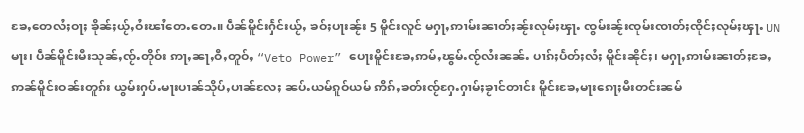ၶႄႇတေလႆႈဝႃႈ ၶိုၼ်ႈယႂ်ႇဝႆးၽၢႆတေႉတေႉ။ ပဵၼ်မိူင်းႁႅင်းယႂ်ႇ ၶဝ်ႈပႃးၼႂ်း 5 မိူင်းလူင် မႁႃႇဢၢမ်းၼၢတ်ႈၼႂ်းလုမ်ႈၾႃႉ ၸွမ်းၼႂ်းၸုမ်းၸၢတ်ႈၸိုင်ႈလုမ်ႈၾႃႉ UN မႃး၊ ပဵၼ်မိူင်းမီးသုၼ်ႇၸႂ်ႉတိုဝ်း ဢႃႇၼႃႇဝီႇတူဝ်ႇ “Veto Power” ပေႃးမိူင်းၶႄႇဢမ်ႇၽွမ်ႉၸႂ်လႆးၼၼ်ႉ ပၢၵ်ႈပႅတ်ႈလႆႈ မိူင်းၼိုင်ႈ၊ မႁႃႇဢၢမ်းၼၢတ်ႈၶႄႇ ဢၼ်မိူင်းဝၼ်းတူၵ်း ယွမ်းႁပ်ႉမႃးပၢၼ်သိုပ်ႇပၢၼ်လႄႈ ၼပ်ႉယမ်ၵူဝ်ယမ် ဢိၵ်ႇၶတ်းၸႂ်ႁႄႉႁၢမ်ႈၶႂၢင်တၢင်း မိူင်းၶႄႇမႃးၵေႃႈမီးတင်းၼမ်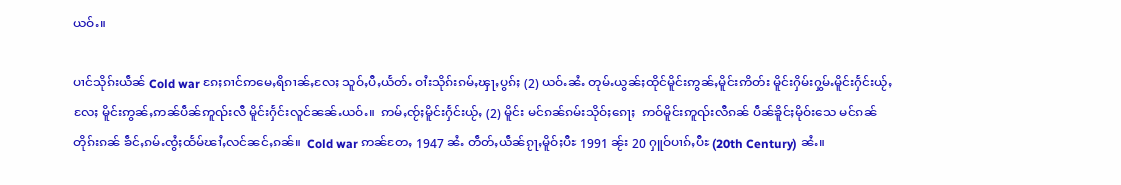ယဝ်ႉ။

ပၢင်သိုၵ်းယဵၼ် Cold war ၵႄႈၵၢင်ဢမေႇရိၵၢၼ်ႇလႄႈ သူဝ်ႇပီႇယႅတ်ႉ ဝၢႆးသိုၵ်းၵမ်ႇၾႃႇပွၵ်ႈ (2) ယဝ်ႉၼႆႉ တုမ်ႉယွၼ်ႈထိုင်မိူင်းဢွၼ်ႇမိူင်းဢိတ်း မိူင်းႁိမ်းႁွမ်ႉမိူင်းႁႅင်းယႂ်ႇလႄႈ မိူင်းဢွၼ်ႇဢၼ်ပဵၼ်ဢူၺ်းလီ မိူင်းႁႅင်းလူင်ၼၼ်ႉယဝ်ႉ။  ဢမ်ႇၸႂ်ႈမိူင်းႁႅင်းယႂ်ႇ (2) မိူင်း မင်ၵၼ်ၵမ်းသိုဝ်ႈၵေႃႈ  ဢဝ်မိူင်းဢူၺ်းလီၵၼ် ပဵၼ်ၶိူင်ႈမိုဝ်းသေ မင်ၵၼ် တိုၵ်းၵၼ် ၶဵင်ႇၵမ်ႉၸွႆႈထႅမ်ၽၢႆႇလင်ၼင်ႇၵၼ်။  Cold war ဢၼ်တႄႇ 1947 ၼႆႉ တဵတ်ႇယဵၼ်ၵႂႃႇမိူဝ်ႈပီႊ 1991 ၼႂ်း 20 ႁူဝ်ပၢၵ်ႇပီႊ (20th Century) ၼႆႉ။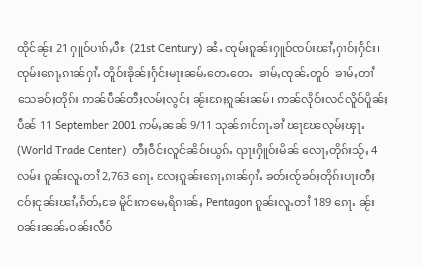ထိုင်ၼႂ်း 21 ႁူဝ်ပၢၵ်ႇပီႊ  (21st Century) ၼႆႉ ၸုမ်းၵူၼ်းႁူဝ်ၸပ်းၽၢႆႇႁၢဝ်ႈႁႅင်း၊ ၸုမ်းၵေႃႇၵၢၼ်ႁၢႆႉ တိူဝ်းၶိုၼ်ႈႁႅင်းမႃးၼမ်ႉတေႉတေႉ  ၶၢမ်ႇၸုၼ်ႉတူဝ်  ၶၢမ်ႇတၢႆသေၶဝ်ႈတိုၵ်း ဢၼ်ပဵၼ်တီႈလမ်ႈလွင်ႈ ၼႂ်းၵႄႈၵူၼ်းၼမ်၊ ဢၼ်လိုဝ်းလင်လိူဝ်ပိူၼ်ႈ ပဵၼ် 11 September 2001 ဢမ်ႇၼၼ် 9/11 သုၼ်ၵၢင်ၵႃႉၶၢႆ ၽႃၽႄလုမ်ႈၾႃႉ (World Trade Center)  တီႈဝဵင်းလူင်ၼိဝ်းယွၵ်ႉ ၺႃးႁိူဝ်းမိၼ် လေႃႇတိုၵ်းသႂ်ႇ 4 လမ်း ၵူၼ်းလူႉတၢႆ 2,763 ၵေႃႉ လႄႈၵူၼ်းၵေႃႇၵၢၼ်ႁၢႆႉ ၶတ်းၸႂ်ၶဝ်ႈတိုၵ်းပႃးတီႈ ငဝ်ႈငုၼ်းၽၢႆႇၵႅတ်ႇၶႄ မိူင်းဢမေႇရိၵၢၼ်ႇ Pentagon ၵူၼ်းလူႉတၢႆ 189 ၵေႃႉ ၼႂ်းဝၼ်းၼၼ်ႉဝၼ်းလဵဝ်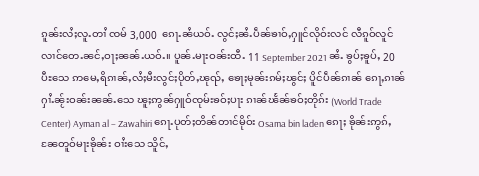ၵူၼ်းလႆႈလူႉတၢႆ ၸမ် 3,000  ၵေႃႉၼႆယဝ်ႉ လွင်ႈၼႆႉပဵၼ်ၶၢဝ်ႇႁူင်လိုဝ်းလင် လီၵူဝ်လူင်လၢင်တေႉၼင်ႇဝႃႈၼၼ်ႉယဝ်ႉ။ ပူၼ်ႉမႃးဝၼ်းထီႉ 11 September 2021 ၼႆႉ ၶွပ်ႈၶူပ်ႇ 20 ပီႊသေ ဢမေႇရိၵၢၼ်ႇလႆႈမီးလွင်ႈပိုတ်ႇၽုၺ်ႇ ၶေႃႈမုၼ်းၵမ်ႈၽွင်ႈ ပိူင်ပဵၼ်ၵၢၼ် ၵေႃႇၵၢၼ်ႁၢႆႉၼႂ်းဝၼ်းၼၼ်ႉသေ ၽူႈဢွၼ်ႁူဝ်ၸုမ်းၶဝ်ႈပႃး ၵၢၼ်ၽႅၼ်ၶဝ်ႈတိုၵ်း (World Trade Center) Ayman al – Zawahiri ၵေႃႉပုတ်ႈတိၼ်တၢင်မိုဝ်း Osama bin laden ၵေႃႈ ၶိုၼ်းဢွၵ်ႇၼႄတူဝ်မႃးၶိုၼ်း ဝၢႆးသေ သိူင်ႇ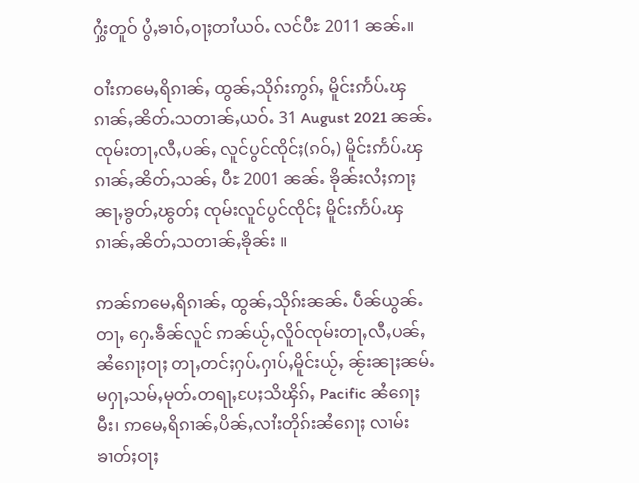ႁွႆးတူဝ် ပွႆႇၶၢဝ်ႇဝႃႈတၢႆယဝ်ႉ လင်ပီႊ 2011 ၼၼ်ႉ။

ဝၢႆးဢမေႇရိၵၢၼ်ႇ ထွၼ်ႇသိုၵ်းဢွၵ်ႇ မိူင်းဢႅပ်ႉၾၵၢၼ်ႇၼိတ်ႉသတၢၼ်ႇယဝ်ႉ 31 August 2021 ၼၼ်ႉ ၸုမ်းတႃႇလီႇပၼ်ႇ လူင်ပွင်ၸိုင်ႈ(ၵဝ်ႇ) မိူင်းဢႅပ်ႉၾၵၢၼ်ႇၼိတ်ႇသၼ်ႇ ပီႊ 2001 ၼၼ်ႉ ၶိုၼ်းလႆႈဢႃႈၼႃႇၶွတ်ႇၽွတ်ႈ ၸုမ်းလူင်ပွင်ၸိုင်ႈ မိူင်းဢႅပ်ႉၾၵၢၼ်ႇၼိတ်ႇသတၢၼ်ႇၶိုၼ်း ။

ဢၼ်ဢမေႇရိၵၢၼ်ႇ ထွၼ်ႇသိုၵ်းၼၼ်ႉ ပဵၼ်ယွၼ်ႉတႃႇ ႁေႉၶဵၼ်လူင် ဢၼ်ယႂ်ႇလိူဝ်ၸုမ်းတႃႇလီႇပၼ်ႇၼႆၵေႃႈဝႃႈ တႃႇတင်ႈႁပ်ႉႁၢပ်ႇမိူင်းယႂ်ႇ ၼႂ်းၼႃႈၼမ်ႉ မႁႃႇသမ်ႇမုတ်ႉတရႃႇပႄႈသိၾိၵ်ႇ Pacific ၼႆၵေႃႈမီး၊ ဢမေႇရိၵၢၼ်ႇပိၼ်ႇလၢႆးတိုၵ်းၼႆၵေႃႈ လၢမ်းၶၢတ်ႈဝႃႈ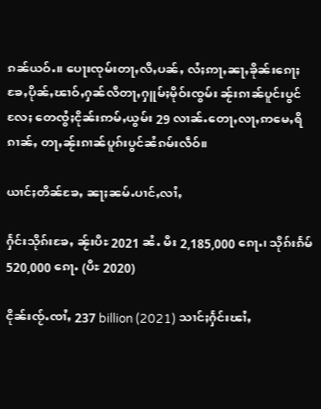ၵၼ်ယဝ်ႉ။ ပေႃးၸုမ်းတႃႇလီႇပၼ်ႇ လႆႈဢႃႇၼႃႇၶိုၼ်းၵေႃႈ ၶႄႇပိုၼ်ႇၽၢဝ်ႇႁၼ်လီတႃႇႁူမ်ႈမိုဝ်းၸွမ်း ၼႂ်းၵၢၼ်ပူင်းပွင်လႄႈ တေၸွႆႈငိုၼ်းဢမ်ႇယွမ်း 29 လၢၼ်ႉတေႃႇလႃႇဢမေႇရိၵၢၼ်ႇ တႃႇၼႂ်းၵၢၼ်ပူၵ်းပွင်ၼႆၵမ်းလဵဝ်။

ယၢင်ႈတိၼ်ၶႄႇ ၼႃႈၼမ်ႉပၢင်ႇလၢႆႇ

ႁႅင်းသိုၵ်းၶႄႇ ၼႂ်းပီႊ 2021 ၼႆႉ မီး 2,185,000 ၵေႃႉ၊ သိုၵ်းၵႅမ် 520,000 ၵေႃႉ (ပီႊ 2020)

ငိုၼ်းၸႂ်ႉၸၢႆႇ 237 billion (2021) သၢင်ႈႁႅင်းၽၢႆႇ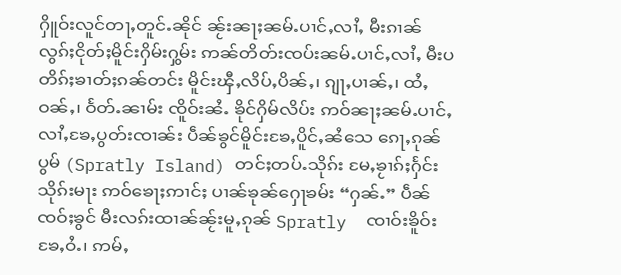ႁိူဝ်းလူင်တႃႇတူင်ႉၼိုင် ၼႂ်းၼႃႈၼမ်ႉပၢင်ႇလၢႆႇ မီးၵၢၼ်လွၵ်ႈငိုတ်ႈမိူင်းႁိမ်းႁွမ်း ဢၼ်တိတ်းၸပ်းၼမ်ႉပၢင်ႇလၢႆႇ မီးပတိၵ်ႈၶၢတ်ႈၵၼ်တင်း မိူင်းၾီႇလိပ်ႇပိၼ်ႇ၊ ၵျႃႇပၢၼ်ႇ၊ ထႆႇဝၼ်ႇ၊ ဝႅတ်ႉၼၢမ်း ၸိူဝ်းၼႆႉ ၶိုင်ႁိမ်လိပ်း ဢဝ်ၼႃႈၼမ်ႉပၢင်ႇလၢႆႇၶႄႇပွတ်းၸၢၼ်း ပဵၼ်ၶွင်မိူင်းၶႄႇပိူင်ႇၼႆသေ ၵေႃႇၵုၼ်ပွမ် (Spratly Island) တင်ႈတပ်ႉသိုၵ်း မႄႇၶႂၢၵ်ႈႁႅင်းသိုၵ်းမႃး ဢဝ်ၶေႃႈဢၢင်ႈ ပၢၼ်ၶုၼ်ႁေႃၶမ်း “ႁၼ်ႉ” ပဵၼ်ၸဝ်ႈၶွင် မီးလၵ်းထၢၼ်ၼႂ်းမူႇၵုၼ် Spratly  ၸၢဝ်းၶိူဝ်းၶႄႇဝႆႉ၊ ဢမ်ႇ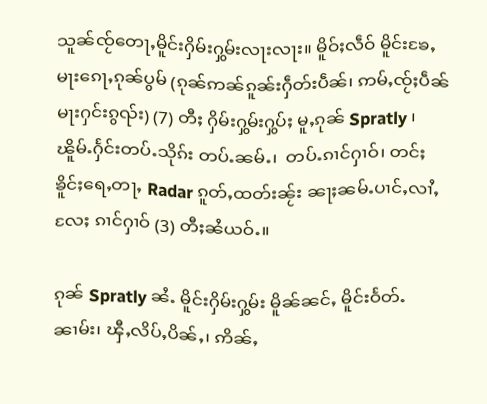သူၼ်ၸႂ်တေႃႇမိူင်းႁိမ်းႁွမ်းလႃးလႃး။ မိူဝ်ႈလဵဝ် မိူင်းၶႄႇ မႃးၵေႃႇၵုၼ်ပွမ် (ၵုၼ်ဢၼ်ၵူၼ်းႁဵတ်းပဵၼ်၊ ဢမ်ႇၸႂ်ႈပဵၼ်မႃးႁင်းၵွၺ်း) (7) တီႈ ႁိမ်းႁွမ်းႁွပ်ႈ မူႇၵုၼ် Spratly ၊ ၽိူမ်ႉႁႅင်းတပ်ႉသိုၵ်း တပ်ႉၼမ်ႉ၊  တပ်ႉၵၢင်ႁၢဝ်၊ တင်ႈၶိူင်ႈရေႇတႃႇ Radar ၵူတ်ႇထတ်းၼႂ်း ၼႃႈၼမ်ႉပၢင်ႇလၢႆႇ လႄႈ ၵၢင်ႁၢဝ် (3) တီႈၼႆယဝ်ႉ။

ၵုၼ် Spratly ၼႆႉ မိူင်းႁိမ်းႁွမ်း မိူၼ်ၼင်ႇ မိူင်းဝႅတ်ႉၼၢမ်း၊ ၾီႇလိပ်ႇပိၼ်ႇ၊ ဢိၼ်ႇ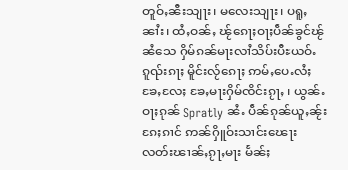တူဝ်ႇၼီးသျႃး၊ မလေးသျႃး၊ ပရူႇၼၢႆး၊ ထႆႇဝၼ်ႇ ၽႂ်ၵေႃႈဝႃႈပဵၼ်ၶွင်ၽႂ်ၼႆသေ ႁိမ်ၵၼ်မႃးလၢႆသိပ်းပီႊယဝ်ႉ ၵူၺ်းၵႃႈ မိူင်းလႂ်ၵေႃႈ ဢမ်ႇပေႉလႆႈၶႄႇလႄႈ ၶႄႇမႃးႁိမ်ၸိင်းၵႂႃႇ ၊ ယွၼ်ႉဝႃႈၵုၼ် Spratly ၼႆႉ ပဵၼ်ၵုၼ်ယူႇၼႂ်းၵႄႈၵၢင် ဢၼ်ႁိူဝ်းသၢင်းၽေႃး လတ်းၽၢၼ်ႇၵႂႃႇမႃး မႅၼ်ႈ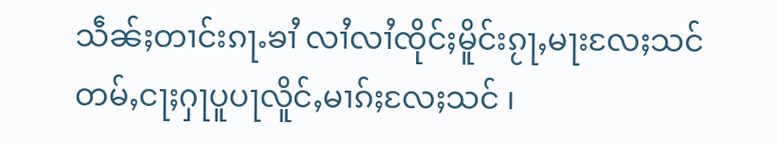သဵၼ်ႈတၢင်းၵႃႉၶၢႆ လၢႆလၢႆၸိုင်ႈမိူင်းၵႂႃႇမႃးလႄႈသင် တမ်ႇငႃႈႁႃပူပႃလိူင်ႇမၢၵ်ႈလႄႈသင် ၊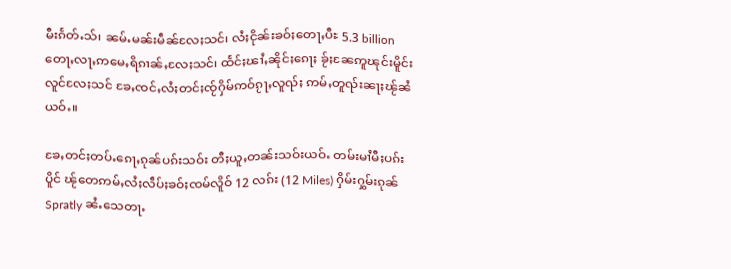မီးၵႅတ်ႉသ်၊ ၼမ်ႉမၼ်းမဵၼ်လႄႈသင်၊ လႆႈငိုၼ်းၶဝ်ႈတေႃႇပီႊ 5.3 billion တေႃႇလႃႇဢမေႇရိၵၢၼ်ႇလႄႈသင်၊ ထႅင်ႈၽၢႆႇၼိုင်ႈၵေႃႈ ၶႂ်ႈၼႄဢူၽုင်းမိူင်းလူင်လႄႈသင် ၶႄႇၸင်ႇလႆႈတင်ႈၸႂ်ႁိမ်ဢဝ်ၵႂႃႇလူၺ်ႈ ဢမ်ႇတူၺ်းၼႃႈၽႂ်ၼႆယဝ်ႉ။

ၶႄႇတင်ႈတပ်ႉၵေႃႇၵုၼ်ပၵ်းသဝ်း တီႈယူႇတၼ်းသဝ်းယဝ်ႉ တမ်းမၢႆမီႈပၵ်းပိူင် ၽႂ်တေဢမ်ႇလႆႈလဵပ်ႈၶဝ်ႈၸမ်လိူဝ် 12 လၵ်း (12 Miles) ႁိမ်းႁွမ်းၵုၼ် Spratly ၼႆႉသေတႃႉ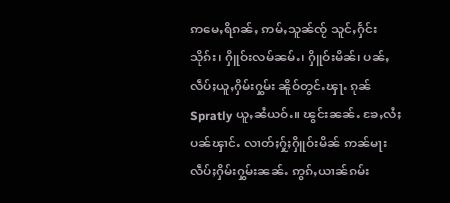ဢမေႇရိၵၼ်ႇ ဢမ်ႇသူၼ်ၸႂ် သူင်ႇႁႅင်းသိုၵ်း၊ ႁိူဝ်းလမ်ၼမ်ႉ၊ ႁိူဝ်းမိၼ်၊ ပၼ်ႇလဵပ်ႈယူႇႁိမ်းႁွမ်း ၼိူဝ်တွင်ႉၾႃႉ ၵုၼ် Spratly ယူႇၼႆယဝ်ႉ။ ၽွင်းၼၼ်ႉ ၶႄႇလႆႈပၼ်ၾၢင်ႉ လၢတ်ႈႁႂ်ႈႁိူဝ်းမိၼ် ဢၼ်မႃးလဵပ်ႈႁိမ်းႁွမ်းၼၼ်ႉ ဢွၵ်ႇယၢၼ်ၵမ်း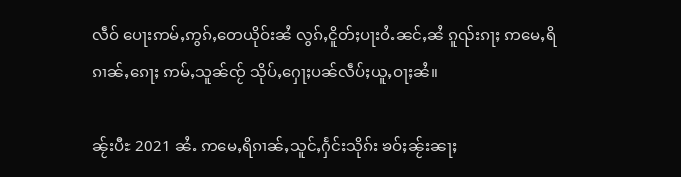လဵဝ် ပေႃးဢမ်ႇဢွၵ်ႇတေယိုဝ်းၼႆ လွၵ်ႇငိူတ်ႈပႃးဝႆႉၼင်ႇၼႆ ၵူၺ်းၵႃႈ ဢမေႇရိၵၢၼ်ႇၵေႃႈ ဢမ်ႇသူၼ်ၸႂ် သိုပ်ႇႁေႃႈပၼ်လဵပ်ႈယူႇဝႃႈၼႆ။

ၼႂ်းပီႊ 2021 ၼႆႉ ဢမေႇရိၵၢၼ်ႇသူင်ႇႁႅင်းသိုၵ်း ၶဝ်ႈၼႂ်းၼႃႈ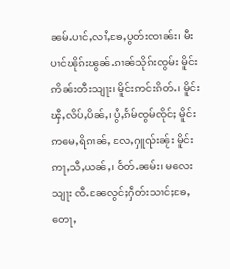ၼမ်ႉပၢင်ႇလၢႆႇၶႄႇပွတ်းၸၢၼ်း၊ မီးပၢင်ၽိုၵ်းၽွၼ်ႉၵၢၼ်သိုၵ်းၸွမ်း မိူင်းဢိၼ်းတီးသျႃး၊ မိူင်းဢင်းၵိတ်ႉ၊ မိူင်းၾီႇလိပ်ႇပိၼ်ႇ၊ ပွႆႇၵႅမ်ၸွမ်ၸိုင်ႈ မိူင်းဢမေႇရိၵၢၼ်ႇ လႄႇႁူၺ်းၼႂ်း မိူင်းဢႃႇသီႇယၼ်ႇ၊ ဝႅတ်ႉၼမ်း၊ မလေးသျႃး ၸီႉၼႄလွင်ႈႁဵတ်းသၢင်ႈၶႄႇ တေႃႇ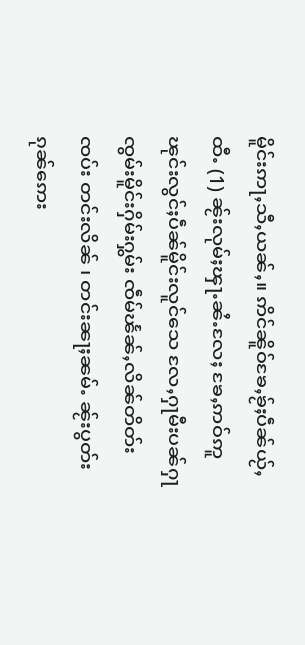မိူင်းဢႃႇသီႇယၼ်ႇ။ ဢိင်ၼိူဝ်ၶႄႇၶႂ်ႈပဵၼ်ယႂ်ႇထီႉ (1) ၼႂ်းလုမ်ႈၾႃႉၼႆႉလႄႈ ၶႄႇဢဝ်ဢူၽုင်းလွင်ႈပဵၼ်မိူင်းလူင်သေ လႄႇႁႃမီးပၼ်ႁႃၸွမ်းမိူင်းႁိမ်းႁွမ်း ၸဵမ်ၽႅၼ်ႇလိၼ်တိတ်းၸပ်း တင်းလိၼ် ၊ တင်းၼႃႈၼမ်ႉ ၼႂ်းပွတ်းၵုၼ်ဢေး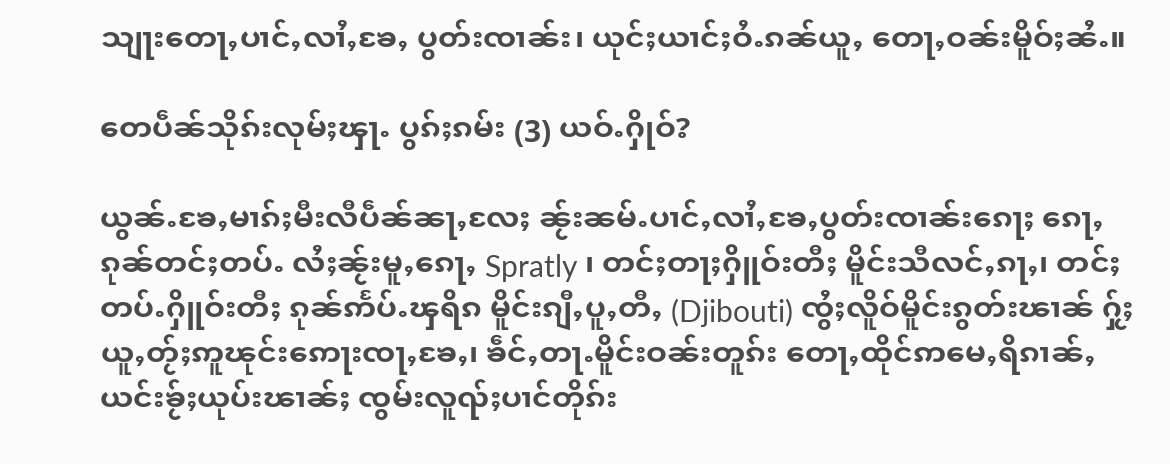သျႃးတေႃႇပၢင်ႇလၢႆႇၶႄႇ ပွတ်းၸၢၼ်း၊ ယုင်ႈယၢင်ႈဝႆႉၵၼ်ယူႇ တေႃႇဝၼ်းမိူဝ်ႈၼႆႉ။

တေပဵၼ်သိုၵ်းလုမ်ႈၾႃႉ ပွၵ်ႈၵမ်း (3) ယဝ်ႉႁိုဝ်?

ယွၼ်ႉၶႄႇမၢၵ်ႈမီးလီပဵၼ်ၼႃႇလႄႈ ၼႂ်းၼမ်ႉပၢင်ႇလၢႆႇၶႄႇပွတ်းၸၢၼ်းၵေႃႈ ၵေႃႇၵုၼ်တင်ႈတပ်ႉ လႆႈၼႂ်းမူႇၵေႃႇ Spratly ၊ တင်ႈတႃႈႁိူဝ်းတီႈ မိူင်းသီလင်ႇၵႃႇ၊ တင်ႈတပ်ႉႁိူဝ်းတီႈ ၵုၼ်ဢႅပ်ႉၾရိၵ မိူင်းၵျီႇပူႇတီႇ (Djibouti) ၸွႆႈလိူဝ်မိူင်းၵွတ်းၽၢၼ် ႁႂ်ႈယူႇတႂ်ႈဢူၽုင်းဢေႃးၸႃႇၶႄႇ၊ ၶဵင်ႇတႃႉမိူင်းဝၼ်းတူၵ်း တေႃႇထိုင်ဢမေႇရိၵၢၼ်ႇယင်းၶႂ်ႈယုပ်းၽၢၼ်ႈ ၸွမ်းလူၺ်ႈပၢင်တိုၵ်း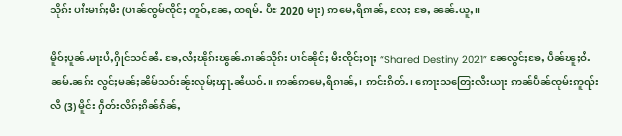သိုၵ်း ပၢႆးမၢၵ်ႈမီး (ပၢၼ်ၸွမ်ၸိုင်ႈ တူဝ်ႇၼႄႇ ထရမ်ႉ ပီႊ 2020 မႃး) ဢမေႇရိၵၢၼ်ႇ လႄႈ ၶႄႇ ၼၼ်ႉယူႇ။

မိူဝ်ႈပူၼ်ႉမႃးပႆႇႁိုင်သင်ၼႆႉ ၶႄႇလႆႈၽိုၵ်းၽွၼ်ႉၵၢၼ်သိုၵ်း ပၢင်ၼိုင်ႈ မီးၸိုင်ႈဝႃႈ “Shared Destiny 2021” ၼႄလွင်ႈၶႄႇ ပဵၼ်ၽူႈဝႆႉၼမ်ႉၼၵ်း လွင်ႈမၼ်ႈၼိမ်သဝ်းၼႂ်းလုမ်ႈၾႃႉၼႆယဝ်ႉ။ ဢၼ်ဢမေႇရိၵၢၼ်ႇ၊ ဢင်းၵိတ်ႉ၊ ဢေႃးသတြေးလီးယႃး ဢၼ်ပဵၼ်ၸုမ်းဢူၺ်းလီ (3) မိူင်း ႁဵတ်းလိၵ်ႈၵိၼ်ၵႅၼ်ႇ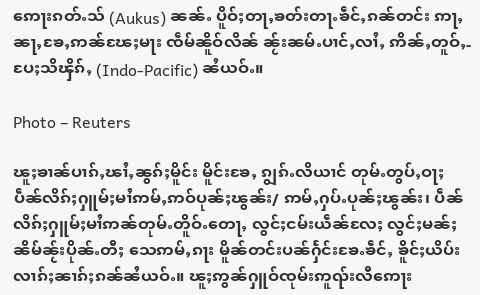ဢေႃးၵတ်ႉသ် (Aukus) ၼၼ်ႉ ပိူဝ်ႈတႃႇၶတ်းတႃႉၶဵင်ႇၵၼ်တင်း ဢႃႇၼႃႇၶႄႇဢၼ်ၽႄႈမႃး ၸဵမ်ၼိူဝ်လိၼ် ၼႂ်းၼမ်ႉပၢင်ႇလၢႆႇ ဢိၼ်ႇတူဝ်ႇ-ပႄႈသိၾိၵ်ႇ (Indo-Pacific) ၼႆယဝ်ႉ။

Photo – Reuters

ၽူႈၶၢၼ်ပၢၵ်ႇၽၢႆႇၼွၵ်ႈမိူင်း မိူင်းၶႄႇ ၵျွၵ်ႉလိယၢင် တုမ်ႉတွပ်ႇဝႃႈ ပဵၼ်လိၵ်ႈႁူမ်ႈမၢႆဢမ်ႇဢဝ်ပုၼ်ႈၽွၼ်း/ ဢမ်ႇႁပ်ႉပုၼ်ႈၽွၼ်း၊ ပဵၼ်လိၵ်ႈႁူမ်ႈမၢႆဢၼ်တုမ်ႉတိူဝ်ႉတေႃႇ လွင်ႈငမ်းယဵၼ်လႄႈ လွင်ႈမၼ်ႈၼိမ်ၼႂ်းပိုၼ်ႉတီႈ သေဢမ်ႇၵႃး မိူၼ်တင်းပၼ်ႁႅင်းၶႄႉၶဵင်ႇ ၶိူင်ႈယိပ်းလၢၵ်ႈၼၢၵ်ႈၵၼ်ၼႆယဝ်ႉ။ ၽူႈဢွၼ်ႁူဝ်ၸုမ်းဢူၺ်းလီဢေႃး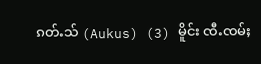ၵတ်ႉသ် (Aukus) (3) မိူင်း ၸီႉၸမ်ႈ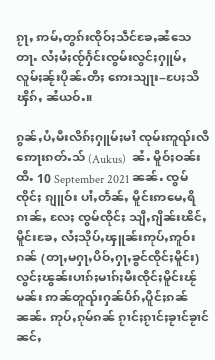ၵႂႃႇ ဢမ်ႇတွၵ်းၸိုဝ်ႈသဵင်ၶႄႇၼႆသေတႃႉ လႆႈမႆႈၸႂ်ႁႅင်းၸွမ်းလွင်ႈႁူမ်ႇလူမ်ႈၼႂ်းပိုၼ်ႉတီႈ ဢေးသျႃး−ပႄႈသိၾိၵ်ႇ ၼႆယဝ်ႉ။

ၵွၼ်ႇပႆႇမီးလိၵ်ႈႁူမ်ႈမၢႆ ၸုမ်းဢူၺ်းလီဢေႃးၵတ်ႉသ် (Aukus)  ၼႆႉ မိူဝ်ႈဝၼ်းထီႉ 10 September 2021 ၼၼ်ႉ ၸွမ်ၸိုင်ႈ ၵျူဝ်း ပၢႆႇတႅၼ်ႇ မိူင်းဢမေႇရိၵၢၼ်ႇ လႄႈ ၸွမ်ၸိုင်ႈ သျီႇၵျိၼ်းၽိင်ႇ မိူင်းၶႄႇ လႆႈသိုပ်ႇၾူၼ်းဢုပ်ႇဢူဝ်းၵၼ် (တႃႇမႁႃႇပိဝ်ႇႁႃႇၶွင်ၸိုင်ႈမိူင်း) လွင်ႈၽွၼ်းပၢၵ်ႈမၢၵ်ႈမီးၸိုင်ႈမိူင်းၽႂ်မၼ်း ဢၼ်တူၺ်းႁၼ်ပႅၵ်ႇပိူင်ႈၵၼ်ၼၼ်ႉ ဢုပ်ႇၵုမ်ၵၼ် ၵႂၢင်ႈၵႂၢင်ႈၶႂၢင်ၶႂၢင်ၼင်ႇ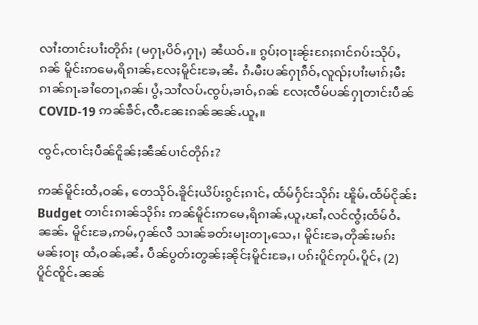လၢႆးတၢင်းပၢႆးတိုၵ်း (မႁႃႇပိဝ်ႇႁႃႇ) ၼႆယဝ်ႉ။ ၵွပ်ႈဝႃးၼႂ်းၵႄႈၵၢင်ၵပ်းသိုပ်ႇၵၼ် မိူင်းဢမေႇရိၵၢၼ်ႇလႄႈမိူင်းၶႄႇၼႆႉ ၵႆႉမီးပၼ်ႁႃၵဵဝ်ႇလူၺ်ႈပၢႆးမၢၵ်ႈမီး ၵၢၼ်ၵႃႉၶၢႆတေႃႇၵၼ်၊ ပွႆႇသၢႆလပ်ႉၸွပ်ႇၶၢဝ်ႇၵၼ် လႄႈၸဵမ်ပၼ်ႁႃတၢင်းပဵၼ် COVID-19 ဢၼ်ၶဵင်ႇၸီႉၼႄးၵၼ်ၼၼ်ႉယူႇ။

ၸွင်ႇၸၢင်ႈပဵၼ်ငိူၼ်ႈၼဵၼ်ပၢင်တိုၵ်း?

ဢၼ်မိူင်းထႆႇဝၼ်ႇ တေသိုဝ်ႉၶိူင်ႈယိပ်းၵွင်ႈၵၢင်ႇ ထႅမ်ႁႅင်းသိုၵ်း ၽိူမ်ႉထႅမ်ငိုၼ်း Budget တၢင်းၵၢၼ်သိုၵ်း ဢၼ်မိူင်းဢမေႇရိၵၢၼ်ႇယူႇၽၢႆႇလင်ၸွႆႈထႅမ်ဝႆႉၼၼ်ႉ မိူင်းၶႄႇဢမ်ႇႁၼ်လီ သၢၼ်ၶတ်းမႃးတႃႇသေႇ၊ မိူင်းၶႄႇတိုၼ်းမၵ်းမၼ်ႈဝႃႈ ထႆႇဝၼ်ႇၼႆႉ ပဵၼ်ပွတ်းတွၼ်ႈၼိုင်ႈမိူင်းၶႄႇ၊ ပၵ်းပိူင်ဢုပ်ႉပိူင်ႇ (2) ပိူင်ၸိူင်ႉၼၼ်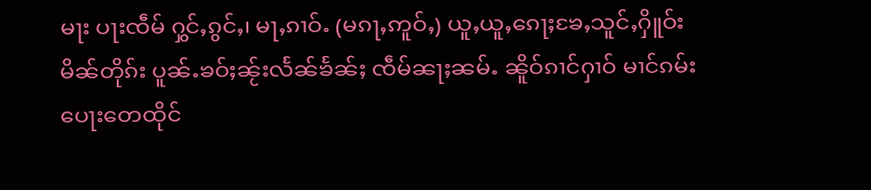မႃး ပႃးၸဵမ် ႁွင်ႇၵွင်ႇ၊ မႃႇၵၢဝ်ႉ (မၵႃႇဢူဝ်ႇ) ယူႇယူႇၵေႃႈၶႄႇသူင်ႇႁိူဝ်းမိၼ်တိုၵ်း ပူၼ်ႉၶဝ်ႈၼႂ်းလႅၼ်ၶႅၼ်ႈ ၸဵမ်ၼႃႈၼမ်ႉ ၼိူဝ်ၵၢင်ႁၢဝ် မၢင်ၵမ်းပေႃးတေထိုင်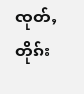ၸုတ်ႇတိုၵ်း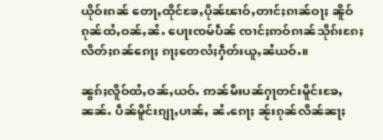ယိုဝ်းၵၼ် တေႃႇထိုင်ၶႄႇပိုၼ်ၽၢဝ်ႇတၢင်ႈၵၢၼ်ဝႃႈ ၼိူဝ်ၵုၼ်ထႆႇဝၼ်ႇၼႆႉ ပေႃးၸမ်ပဵၼ် ၸၢင်ႈဢဝ်ၵၢၼ်သိုၵ်းၵႄႈလိတ်ႈၵၼ်ၵေႃႈ ၵႃႈတေလႆႈႁဵတ်းယူႇၼႆယဝ်ႉ။

ၼွၵ်ႈလိူဝ်ထႆႇဝၼ်ႇယဝ်ႉ ဢၼ်မီးပၼ်ႁႃတင်းမိူင်းၶႄႇၼၼ်ႉ ပဵၼ်မိူင်းၵျႃႇပၢၼ်ႇ ၼႆႉၵေႃႈ ၼႂ်းၵုၼ်လိၼ်ၼႃႈ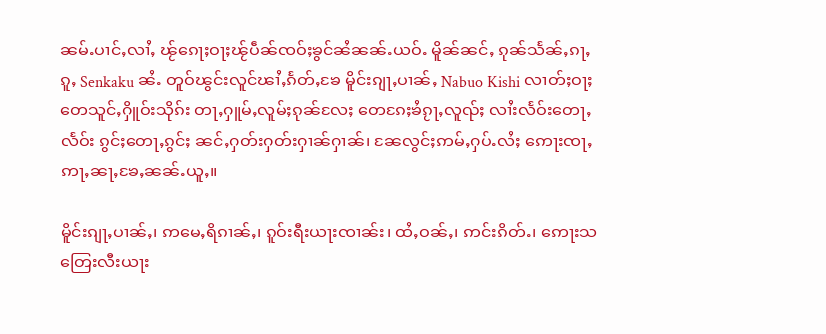ၼမ်ႉပၢင်ႇလၢႆႇ ၽႂ်ၵေႃႈဝႃႈၽႂ်ပဵၼ်ၸဝ်ႈၶွင်ၼႆၼၼ်ႉယဝ်ႉ မိူၼ်ၼင်ႇ ၵုၼ်သႅၼ်ႇၵႃႇၵူႇ Senkaku ၼႆႉ တူဝ်ၽွင်းလူင်ၽၢႆႇၵႅတ်ႇၶႄ မိူင်းၵျႃႇပၢၼ်ႇ Nabuo Kishi လၢတ်ႈဝႃႈ တေသူင်ႇႁိူဝ်းသိုၵ်း တႃႇႁူမ်ႇလူမ်ႈၵုၼ်လႄႈ တေၵႄႈၶႆၵႂႃႇလူၺ်ႈ လၢႆးလႅဝ်းတေႃႇလႅဝ်း ၵွင်ႈတေႃႇၵွင်ႈ ၼင်ႇႁတ်းႁတ်းႁၢၼ်ႁၢၼ်၊ ၼႄလွင်ႈဢမ်ႇႁပ်ႉလႆႈ ဢေႃးၸႃႇဢႃႇၼႃႇၶႄႇၼၼ်ႉယူႇ။

မိူင်းၵျႃႇပၢၼ်ႇ၊ ဢမေႇရိၵၢၼ်ႇ၊ ၵူဝ်းရီးယႃးၸၢၼ်း၊ ထႆႇဝၼ်ႇ၊ ဢင်းၵိတ်ႉ၊ ဢေႃးသတြေးလီးယႃး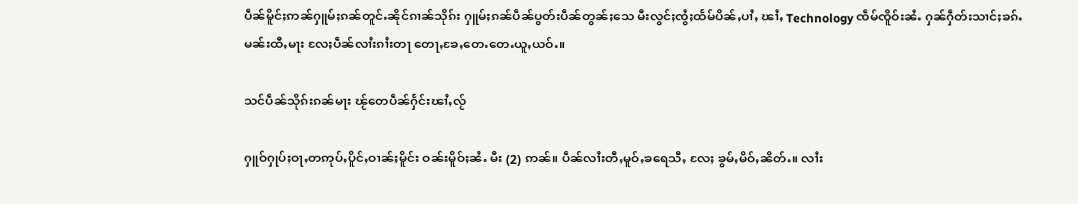ပဵၼ်မိူင်ႈဢၼ်ႁူမ်ႈၵၼ်တူင်ႉၼိုင်ၵၢၼ်သိုၵ်း ႁူမ်ႈၵၼ်ပဵၼ်ပွတ်းပဵၼ်တွၼ်ႈသေ မီးလွင်ႈၸွႆႈထႅမ်ပိၼ်ႇပၢႆႇ ၽၢႆႇ Technology ၸဵမ်ၸိူဝ်းၼႆႉ ႁၼ်ႁဵတ်းသၢင်ႈၶၵ်ႉမၼ်းထီႇမႃး လႄႈပဵၼ်လၢႆးၵၢႆးတႃ တေႃႇၶႄႇတေႉတေႉယူႇယဝ်ႉ။

သင်ပဵၼ်သိုၵ်းၵၼ်မႃး ၽႂ်တေပဵၼ်ႁႅင်းၽၢႆႇလႂ်

ႁူဝ်ႁုပ်ႈဝႃႇတဢုပ်ႇပိူင်ႇဝၢၼ်ႈမိူင်း ဝၼ်းမိူဝ်ႈၼႆႉ မီး (2) ဢၼ်။ ပဵၼ်လၢႆးတီႇမူဝ်ႇၶရေသီႇ လႄႈ ၶွမ်ႇမိဝ်ႇၼိတ်ႉ။ လၢႆး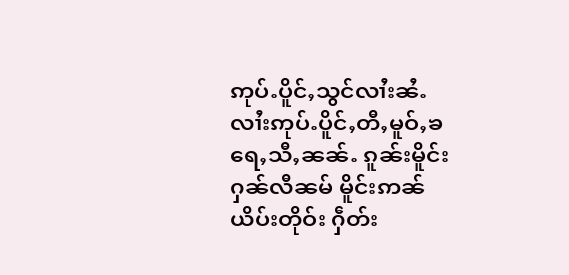ဢုပ်ႉပိူင်ႇသွင်လၢႆးၼႆႉ လၢႆးဢုပ်ႉပိူင်ႇတီႇမူဝ်ႇၶရေႇသီႇၼၼ်ႉ ၵူၼ်းမိူင်းႁၼ်လီၼမ် မိူင်းဢၼ်ယိပ်းတိုဝ်း ႁဵတ်း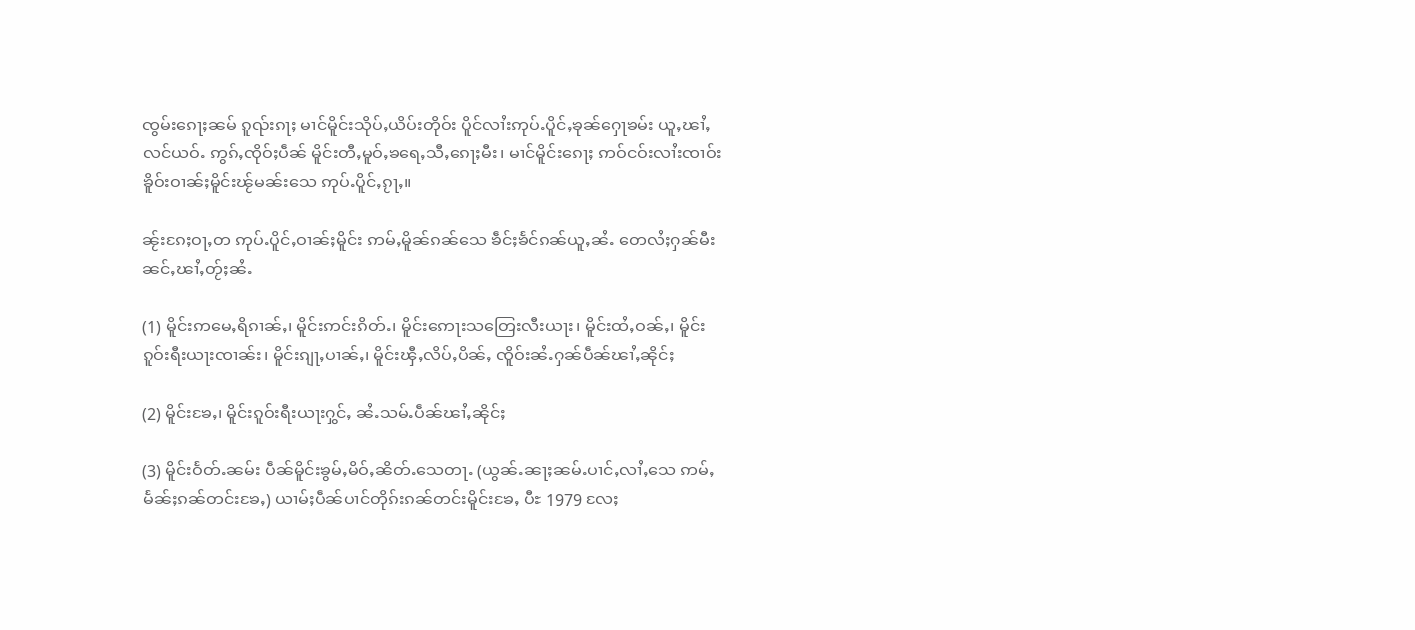ၸွမ်းၵေႃႈၼမ် ၵူၺ်းၵႃႈ မၢင်မိူင်းသိုပ်ႇယိပ်းတိုဝ်း ပိူင်လၢႆးဢုပ်ႉပိူင်ႇၶုၼ်ႁေႃၶမ်း ယူႇၽၢႆႇလင်ယဝ်ႉ ဢွၵ်ႇၸိုဝ်ႈပဵၼ် မိူင်းတီႇမူဝ်ႇၶရေႇသီႇၵေႃႈမီး၊ မၢင်မိူင်းၵေႃႈ ဢဝ်ငဝ်းလၢႆးၸၢဝ်းၶိူဝ်းဝၢၼ်ႈမိူင်းၽႂ်မၼ်းသေ ဢုပ်ႉပိူင်ႇၵႂႃႇ။

ၼႂ်းၵႄႈဝႃႇတ ဢုပ်ႉပိူင်ႇဝၢၼ်ႈမိူင်း ဢမ်ႇမိူၼ်ၵၼ်သေ ၶဵင်ႈၶႅင်ၵၼ်ယူႇၼႆႉ တေလႆႈႁၼ်မီး ၼင်ႇၽၢႆႇတႂ်ႈၼႆႉ

(1) မိူင်းဢမေႇရိၵၢၼ်ႇ၊ မိူင်းဢင်းၵိတ်ႉ၊ မိူင်းဢေႃးသတြေးလီးယႃး၊ မိူင်းထႆႇဝၼ်ႇ၊ မိူင်းၵူဝ်းရီးယႃးၸၢၼ်း၊ မိူင်းၵျႃႇပၢၼ်ႇ၊ မိူင်းၾီႇလိပ်ႇပိၼ်ႇ ၸိူဝ်းၼႆႉႁၼ်ပဵၼ်ၽၢႆႇၼိုင်ႈ

(2) မိူင်းၶႄႇ၊ မိူင်းၵူဝ်းရီးယႃးႁွင်ႇ ၼႆႉသမ်ႉပဵၼ်ၽၢႆႇၼိုင်ႈ

(3) မိူင်းဝႅတ်ႉၼမ်း ပဵၼ်မိူင်းၶွမ်ႇမိဝ်ႇၼိတ်ႉသေတႃႉ (ယွၼ်ႉၼႃႈၼမ်ႉပၢင်ႇလၢႆႇသေ ဢမ်ႇမႅၼ်ႈၵၼ်တင်းၶႄႇ) ယၢမ်ႈပဵၼ်ပၢင်တိုၵ်းၵၼ်တင်းမိူင်းၶႄႇ ပီႊ 1979 လႄႈ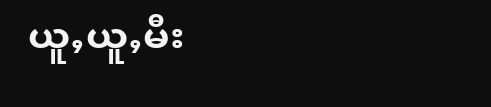ယူႇယူႇမီး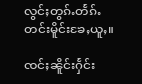လွင်ႈတွၵ်ႉတႅၵ်ႉတင်းမိူင်းၶႄႇယူႇ။

ၸင်ႈၼိူင်းႁႅင်း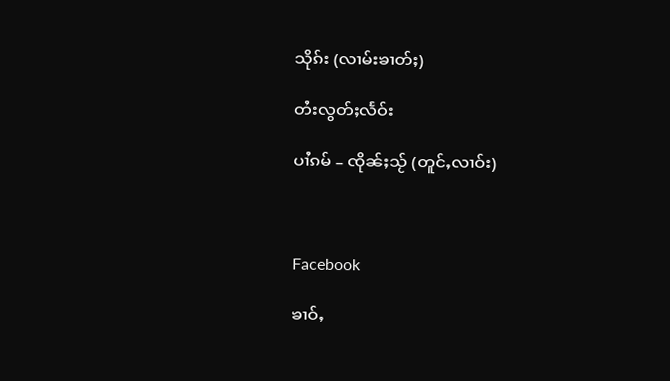သိုၵ်း (လၢမ်းၶၢတ်ႈ)

တႆးလွတ်ႈလႅဝ်း

ပၢႆၵမ် – ၸိုၼ်ႈသႂ် (တူင်ႇလၢဝ်း)



Facebook

ၶၢဝ်ႇ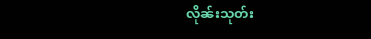လိုၼ်းသုတ်း